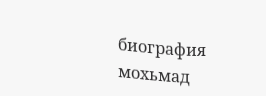биография мохьмад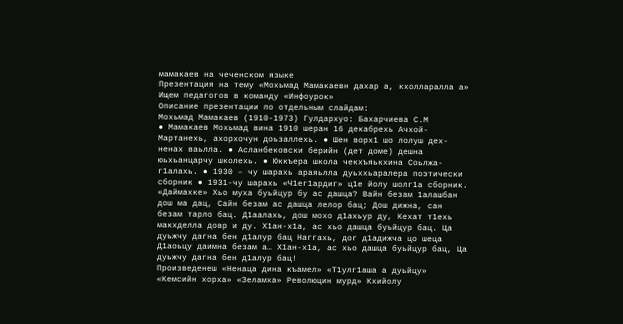мамакаев на чеченском языке
Презентация на тему «Мохьмад Мамакаевн дахар а, кхолларалла а»
Ищем педагогов в команду «Инфоурок»
Описание презентации по отдельным слайдам:
Мохьмад Мамакаев (1910-1973) Гулдархуо: Бахарчиева С.М
● Мамакаев Мохьмад вина 1910 шеран 16 декабрехь Ачхой-Мартанехь, ахорхочун доьзаллехь. ● Шен ворх1 шо лолуш дех- ненах ваьлла. ● Асланбековски берийн (дет доме) дешна юьхьанцарчу школехь. ● Юккъера школа чекхъяькхина Соьлжа-г1алахь. ● 1930 – чу шарахь араяьлла дуьххьаралера поэтически сборник ● 1931-чу шарахь «Ч1ег1ардиг» ц1е йолу шолг1а сборник.
«Даймахке» Хьо муха буьйцур бу ас дашца? Вайн безам 1алашбан дош ма дац, Сайн безам ас дашца лелор бац; Дош дижна, сан безам тарло бац. Д1аалахь, дош мохо д1ахьур ду, Кехат т1ехь макхделла довр и ду. Х1ан-х1а, ас хьо дашца буьйцур бац. Ца дуьжчу дагна бен д1алур бац Наггахь, дог д1адижча цо шеца Д1аоьцу даимна безам а… Х1ан-х1а, ас хьо дашца буьйцур бац, Ца дуьжчу дагна бен д1алур бац!
Произведенеш «Ненаца дина къамел» «Т1улг1аша а дуьйцу» «Кемсийн хорха» «Зеламха» Революцин мурд» Кхийолу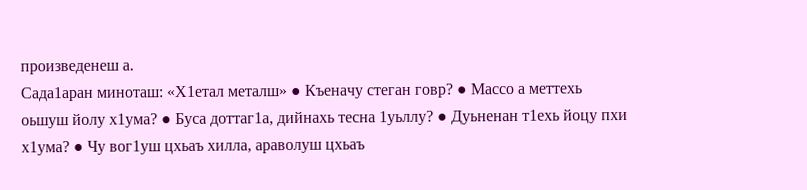произведенеш а.
Сада1аран миноташ: «Х1етал металш» ● Къеначу стеган говр? ● Массо а меттехь оьшуш йолу х1ума? ● Буса доттаг1а, дийнахь тесна 1уьллу? ● Дуьненан т1ехь йоцу пхи х1ума? ● Чу вог1уш цхьаъ хилла, араволуш цхьаъ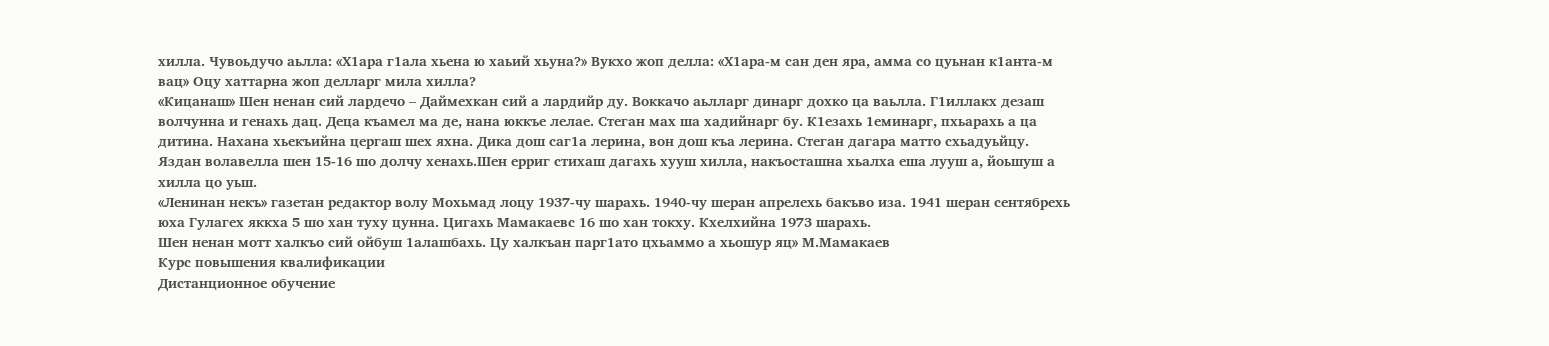хилла. Чувоьдучо аьлла: «Х1ара г1ала хьена ю хаьий хьуна?» Вукхо жоп делла: «Х1ара-м сан ден яра, амма со цуьнан к1анта-м вац» Оцу хаттарна жоп делларг мила хилла?
«Кицанаш» Шен ненан сий лардечо – Даймехкан сий а лардийр ду. Воккачо аьлларг динарг дохко ца ваьлла. Г1иллакх дезаш волчунна и генахь дац. Деца къамел ма де, нана юккъе лелае. Стеган мах ша хадийнарг бу. К1езахь 1еминарг, пхьарахь а ца дитина. Нахана хьекъийна цергаш шех яхна. Дика дош саг1а лерина, вон дош къа лерина. Стеган дагара матто схьадуьйцу.
Яздан волавелла шен 15-16 шо долчу хенахь.Шен ерриг стихаш дагахь хууш хилла, накъосташна хьалха еша лууш а, йоьшуш а хилла цо уьш.
«Ленинан некъ» газетан редактор волу Мохьмад лоцу 1937-чу шарахь. 1940-чу шеран апрелехь бакъво иза. 1941 шеран сентябрехь юха Гулагех яккха 5 шо хан туху цунна. Цигахь Мамакаевс 16 шо хан токху. Кхелхийна 1973 шарахь.
Шен ненан мотт халкъо сий ойбуш 1алашбахь. Цу халкъан парг1ато цхьаммо а хьошур яц» М.Мамакаев
Курс повышения квалификации
Дистанционное обучение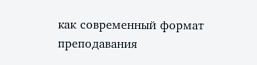как современный формат преподавания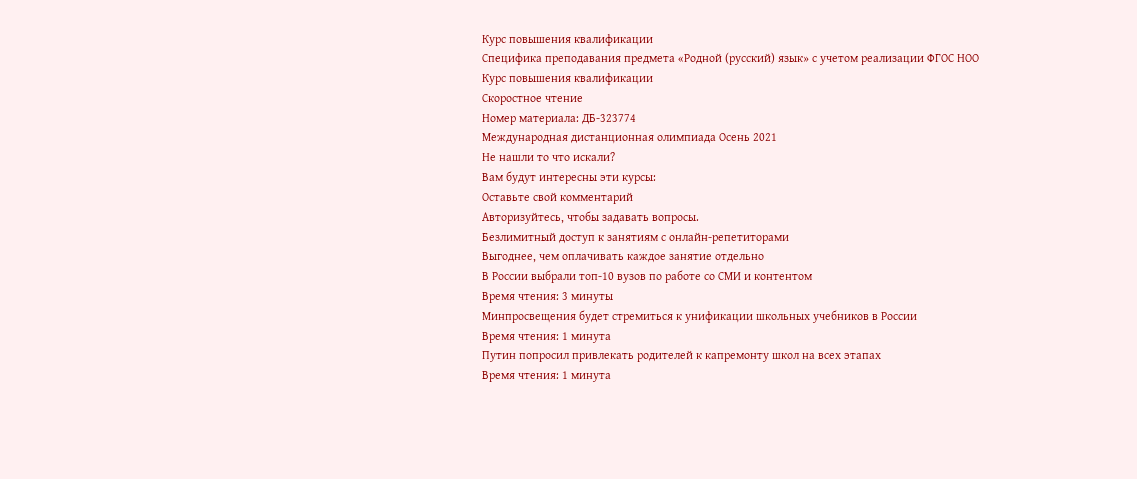Курс повышения квалификации
Специфика преподавания предмета «Родной (русский) язык» с учетом реализации ФГОС НОО
Курс повышения квалификации
Скоростное чтение
Номер материала: ДБ-323774
Международная дистанционная олимпиада Осень 2021
Не нашли то что искали?
Вам будут интересны эти курсы:
Оставьте свой комментарий
Авторизуйтесь, чтобы задавать вопросы.
Безлимитный доступ к занятиям с онлайн-репетиторами
Выгоднее, чем оплачивать каждое занятие отдельно
В России выбрали топ-10 вузов по работе со СМИ и контентом
Время чтения: 3 минуты
Минпросвещения будет стремиться к унификации школьных учебников в России
Время чтения: 1 минута
Путин попросил привлекать родителей к капремонту школ на всех этапах
Время чтения: 1 минута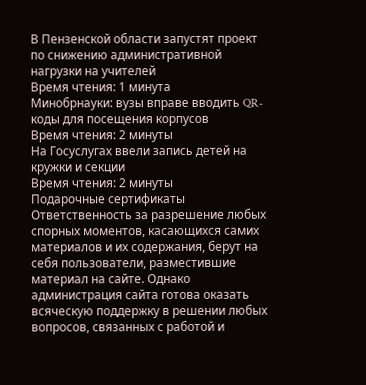В Пензенской области запустят проект по снижению административной нагрузки на учителей
Время чтения: 1 минута
Минобрнауки: вузы вправе вводить QR-коды для посещения корпусов
Время чтения: 2 минуты
На Госуслугах ввели запись детей на кружки и секции
Время чтения: 2 минуты
Подарочные сертификаты
Ответственность за разрешение любых спорных моментов, касающихся самих материалов и их содержания, берут на себя пользователи, разместившие материал на сайте. Однако администрация сайта готова оказать всяческую поддержку в решении любых вопросов, связанных с работой и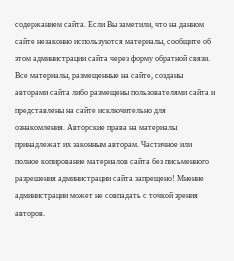содержанием сайта. Если Вы заметили, что на данном сайте незаконно используются материалы, сообщите об этом администрации сайта через форму обратной связи.
Все материалы, размещенные на сайте, созданы авторами сайта либо размещены пользователями сайта и представлены на сайте исключительно для ознакомления. Авторские права на материалы принадлежат их законным авторам. Частичное или полное копирование материалов сайта без письменного разрешения администрации сайта запрещено! Мнение администрации может не совпадать с точкой зрения авторов.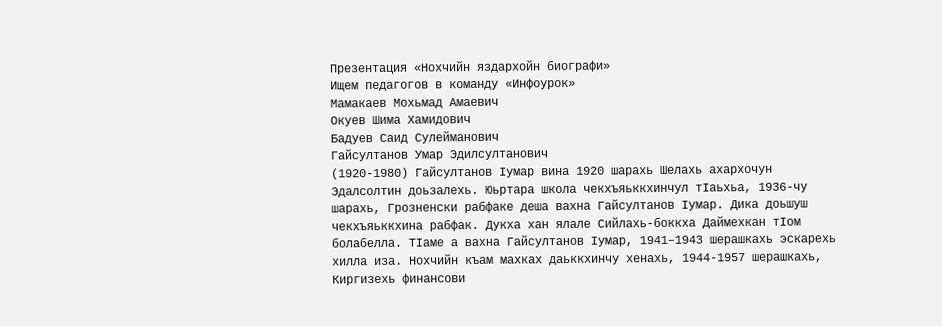Презентация «Нохчийн яздархойн биографи»
Ищем педагогов в команду «Инфоурок»
Мамакаев Мохьмад Амаевич
Окуев Шима Хамидович
Бадуев Саид Сулейманович
Гайсултанов Умар Эдилсултанович
(1920-1980) Гайсултанов Iумар вина 1920 шарахь Шелахь ахархочун Эдалсолтин доьзалехь. Юьртара школа чекхъяьккхинчул тIаьхьа, 1936-чу шарахь, Грозненски рабфаке деша вахна Гайсултанов Iумар. Дика доьшуш чекхъяьккхина рабфак. Дукха хан ялале Сийлахь-боккха Даймехкан тIом болабелла. ТIаме а вахна Гайсултанов Iумар, 1941–1943 шерашкахь эскарехь хилла иза. Нохчийн къам махках даьккхинчу хенахь, 1944-1957 шерашкахь, Киргизехь финансови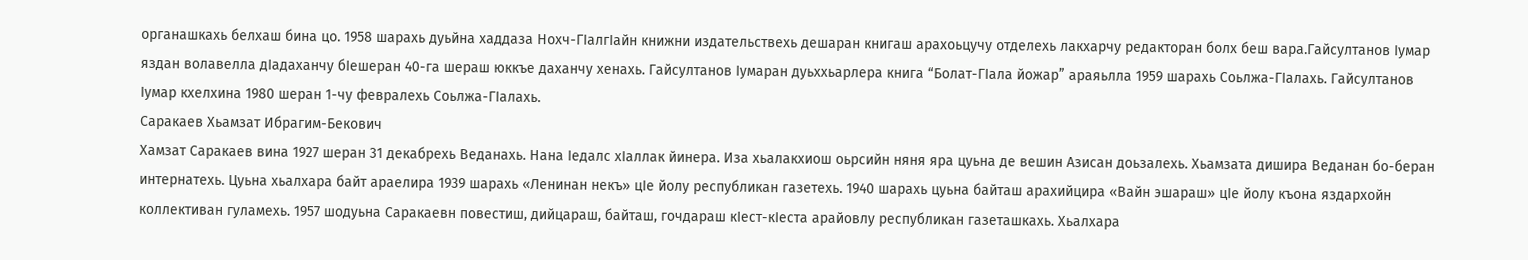органашкахь белхаш бина цо. 1958 шарахь дуьйна хаддаза Нохч-ГIалгIайн книжни издательствехь дешаран книгаш арахоьцучу отделехь лакхарчу редакторан болх беш вара.Гайсултанов Iумар яздан волавелла дIадаханчу бIешеран 40-га шераш юккъе даханчу хенахь. Гайсултанов Iумаран дуьххьарлера книга “Болат-ГIала йожар” араяьлла 1959 шарахь Соьлжа-ГIалахь. Гайсултанов Iумар кхелхина 1980 шеран 1-чу февралехь Соьлжа-ГIалахь.
Саракаев Хьамзат Ибрагим-Бекович
Хамзат Саракаев вина 1927 шеран 31 декабрехь Веданахь. Нана Ӏедалс хӀаллак йинера. Иза хьалакхиош оьрсийн няня яра цуьна де вешин Азисан доьзалехь. Хьамзата дишира Веданан бо-беран интернатехь. Цуьна хьалхара байт араелира 1939 шарахь «Ленинан некъ» цӀе йолу республикан газетехь. 1940 шарахь цуьна байташ арахийцира «Вайн эшараш» цӀе йолу къона яздархойн коллективан гуламехь. 1957 шодуьна Саракаевн повестиш, дийцараш, байташ, гочдараш кӀест-кӀеста арайовлу республикан газеташкахь. Хьалхара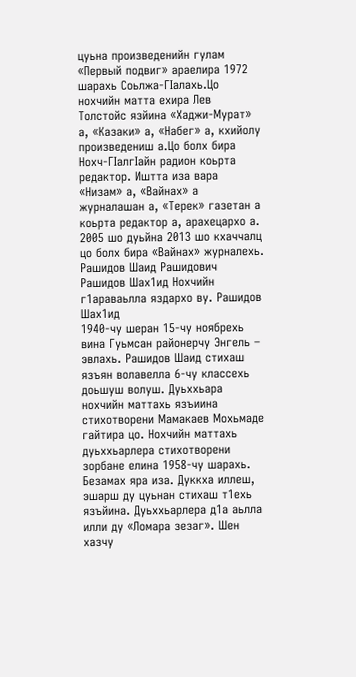цуьна произведенийн гулам «Первый подвиг» араелира 1972 шарахь Соьлжа-ГӀалахь.Цо нохчийн матта ехира Лев Толстойс язйина «Хаджи-Мурат» а, «Казаки» а, «Набег» а, кхийолу произведениш а.Цо болх бира Нохч-ГӀалгӀайн радион коьрта редактор. Иштта иза вара «Низам» а, «Вайнах» а журналашан а, «Терек» газетан а коьрта редактор а, арахецархо а. 2005 шо дуьйна 2013 шо кхаччалц цо болх бира «Вайнах» журналехь.
Рашидов Шаид Рашидович
Рашидов Шах1ид Нохчийн г1араваьлла яздархо ву. Рашидов Шах1ид
1940-чу шеран 15-чу ноябрехь вина Гуьмсан районерчу Энгель – эвлахь. Рашидов Шаид стихаш язъян волавелла 6-чу классехь доьшуш волуш. Дуьххьара нохчийн маттахь язъиина стихотворени Мамакаев Мохьмаде гайтира цо. Нохчийн маттахь дуьххьарлера стихотворени зорбане елина 1958-чу шарахь. Безамах яра иза. Дуккха иллеш, эшарш ду цуьнан стихаш т1ехь язъйина. Дуьххьарлера д1а аьлла илли ду «Ломара зезаг». Шен хазчу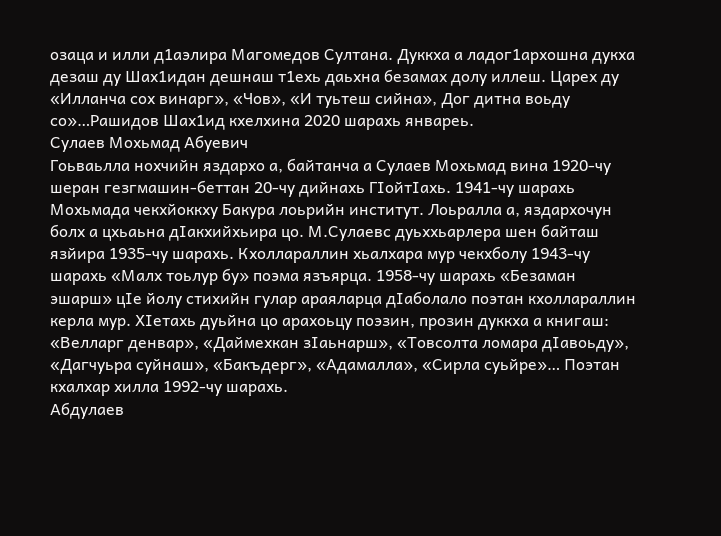озаца и илли д1аэлира Магомедов Султана. Дуккха а ладог1архошна дукха дезаш ду Шах1идан дешнаш т1ехь даьхна безамах долу иллеш. Царех ду «Илланча сох винарг», «Чов», «И туьтеш сийна», Дог дитна воьду со»…Рашидов Шах1ид кхелхина 2020 шарахь январеь.
Сулаев Мохьмад Абуевич
Гоьваьлла нохчийн яздархо а, байтанча а Сулаев Мохьмад вина 1920-чу шеран гезгмашин-беттан 20-чу дийнахь ГIойтIахь. 1941-чу шарахь Мохьмада чекхйоккху Бакура лоьрийн институт. Лоьралла а, яздархочун болх а цхьаьна дIакхийхьира цо. М.Сулаевс дуьххьарлера шен байташ язйира 1935-чу шарахь. Кхоллараллин хьалхара мур чекхболу 1943-чу шарахь «Малх тоьлур бу» поэма язъярца. 1958-чу шарахь «Безаман эшарш» цIе йолу стихийн гулар араяларца дIаболало поэтан кхоллараллин керла мур. ХIетахь дуьйна цо арахоьцу поэзин, прозин дуккха а книгаш: «Велларг денвар», «Даймехкан зIаьнарш», «Товсолта ломара дIавоьду», «Дагчуьра суйнаш», «Бакъдерг», «Адамалла», «Сирла суьйре»… Поэтан кхалхар хилла 1992-чу шарахь.
Абдулаев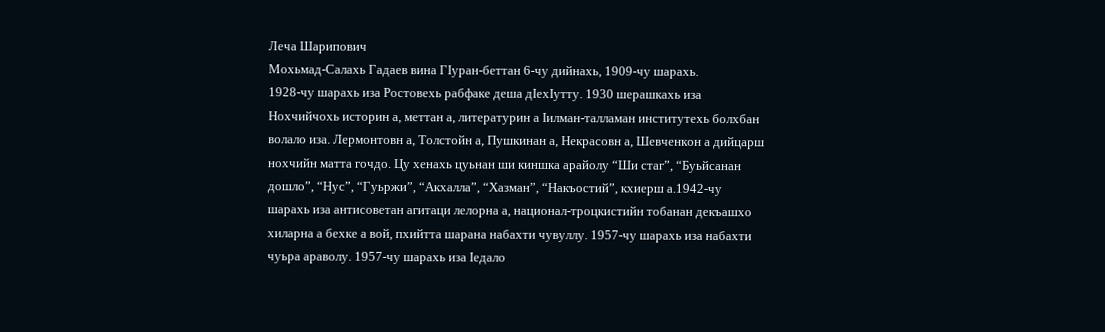Леча Шарипович
Мохьмад-Салахь Гадаев вина ГIуран-беттан 6-чу дийнахь, 1909-чу шарахь.
1928-чу шарахь иза Ростовехь рабфаке деша дIехIутту. 1930 шерашкахь иза Нохчийчохь историн а, меттан а, литературин а Iилман-талламан институтехь болхбан волало иза. Лермонтовн а, Толстойн а, Пушкинан а, Некрасовн а, Шевченкон а дийцарш нохчийн матта гочдо. Цу хенахь цуьнан ши киншка арайолу “Ши стаг”, “Буьйсанан дошло”, “Нус”, “Гуьржи”, “Акхалла”, “Хазман”, “Накъостий”, кхиерш а.1942-чу шарахь иза антисоветан агитаци лелорна а, национал-троцкистийн тобанан декъашхо хиларна а бехке а вой, пхийтта шарана набахти чувуллу. 1957-чу шарахь иза набахти чуьра араволу. 1957-чу шарахь иза Iедало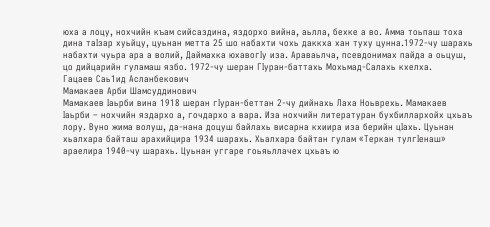юха а лоцу, нохчийн къам сийсаздина, яздорхо вийна, аьлла, бехке а во. Амма тоьпаш тоха дина таIзар хуьйцу, цуьнан метта 25 шо набахти чохь даккха хан туху цунна.1972-чу шарахь набахти чуьра ара а волий, Даймахка юхавогIу иза. Араваьлча, псевдонимах пайда а оьцуш, цо дийцарийн гуламаш язбо. 1972-чу шеран ГIуран-баттахь Мохьмад-Салахь кхелха.
Гацаев Саь1ид Асланбекович
Мамакаев Арби Шамсуддинович
Мамакаев Ӏаьрби вина 1918 шеран гIуран-беттан 2-чу дийнахь Лаха Ноьврехь. Мамакаев Ӏаьрби – нохчийн яздархо а, гочдархо а вара. Иза нохчийн литературан бухбиллархойх цхьаъ лору. Вуно жима волуш, да-нана доцуш байлахь висарна кхиира иза берийн цIахь. Цуьнан хьалхара байташ арахийцира 1934 шарахь. Хьалхара байтан гулам «Теркан тулгIенаш» араелира 1940-чу шарахь. Цуьнан уггаре гоьяьллачех цхьаъ ю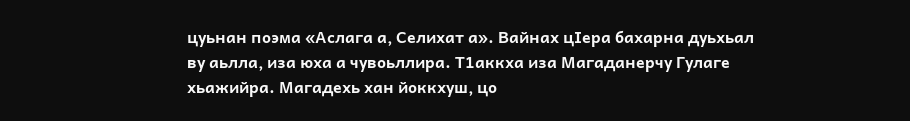цуьнан поэма «Аслага а, Селихат а». Вайнах цӀера бахарна дуьхьал ву аьлла, иза юха а чувоьллира. Т1аккха иза Магаданерчу Гулаге хьажийра. Магадехь хан йоккхуш, цо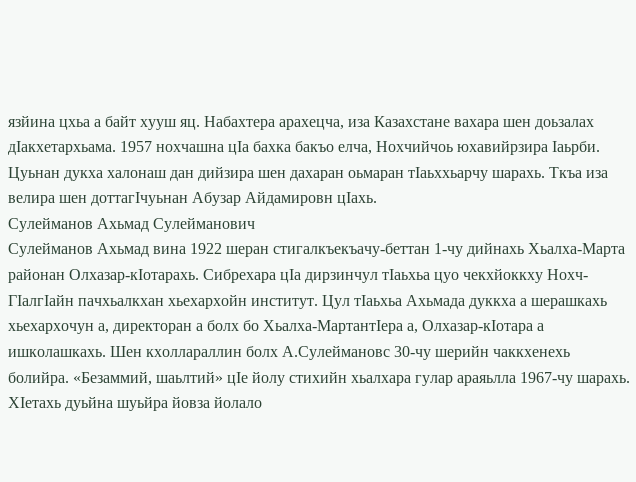язйина цхьа а байт хууш яц. Набахтера арахецча, иза Казахстане вахара шен доьзалах дIакхетархьама. 1957 нохчашна цIа бахка бакъо елча, Нохчийчоь юхавийрзира Iаьрби. Цуьнан дукха халонаш дан дийзира шен дахаран оьмаран тIаьххьарчу шарахь. Ткъа иза велира шен доттагIчуьнан Абузар Айдамировн цIахь.
Сулейманов Ахьмад Сулейманович
Сулейманов Ахьмад вина 1922 шеран стигалкъекъачу-беттан 1-чу дийнахь Хьалха-Марта районан Олхазар-кIотарахь. Сибрехара цIа дирзинчул тIаьхьа цуо чекхйоккху Нохч-ГIалгIайн пачхьалкхан хьехархойн институт. Цул тIаьхьа Ахьмада дуккха а шерашкахь хьехархочун а, директоран а болх бо Хьалха-МартантIера а, Олхазар-кIотара а ишколашкахь. Шен кхоллараллин болх А.Сулеймановс 30-чу шерийн чаккхенехь болийра. «Безаммий, шаьлтий» цIе йолу стихийн хьалхара гулар араяьлла 1967-чу шарахь. ХIетахь дуьйна шуьйра йовза йолало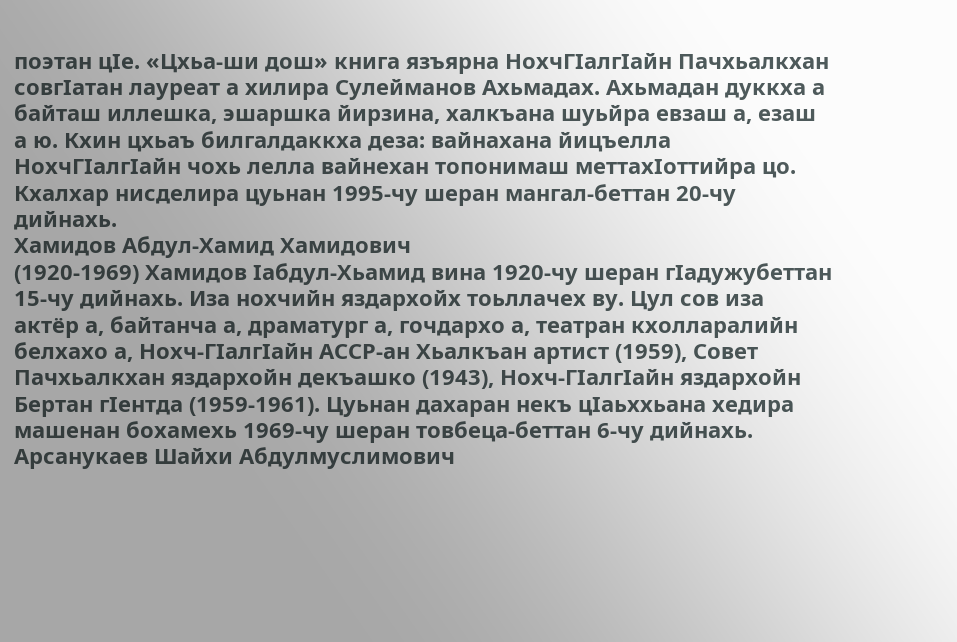поэтан цIе. «Цхьа-ши дош» книга язъярна НохчГIалгIайн Пачхьалкхан совгIатан лауреат а хилира Сулейманов Ахьмадах. Ахьмадан дуккха а байташ иллешка, эшаршка йирзина, халкъана шуьйра евзаш а, езаш а ю. Кхин цхьаъ билгалдаккха деза: вайнахана йицъелла НохчГIалгIайн чохь лелла вайнехан топонимаш меттахIоттийра цо. Кхалхар нисделира цуьнан 1995-чу шеран мангал-беттан 20-чу дийнахь.
Хамидов Абдул-Хамид Хамидович
(1920-1969) Хамидов Iабдул-Хьамид вина 1920-чу шеран гIадужубеттан 15-чу дийнахь. Иза нохчийн яздархойх тоьллачех ву. Цул сов иза актёр а, байтанча а, драматург а, гочдархо а, театран кхолларалийн белхахо а, Нохч-ГIалгIайн АССР-ан Хьалкъан артист (1959), Совет Пачхьалкхан яздархойн декъашко (1943), Нохч-ГIалгIайн яздархойн Бертан гIентда (1959-1961). Цуьнан дахаран некъ цIаьххьана хедира машенан бохамехь 1969-чу шеран товбеца-беттан 6-чу дийнахь.
Арсанукаев Шайхи Абдулмуслимович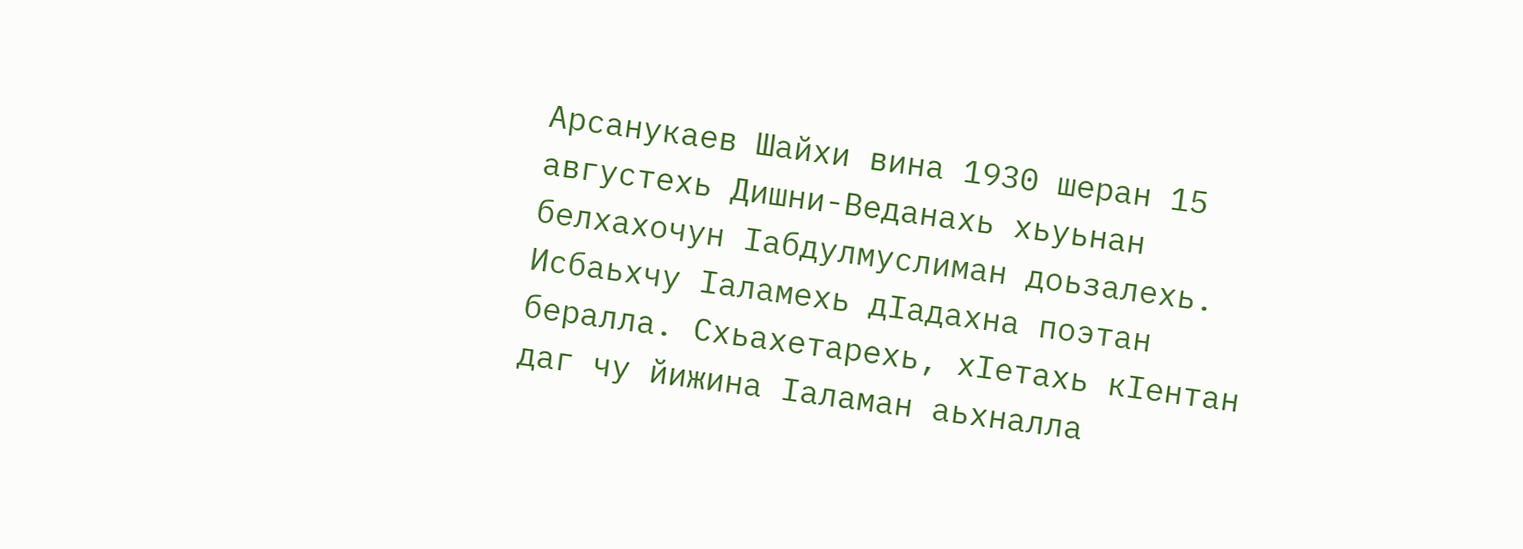Арсанукаев Шайхи вина 1930 шеран 15 августехь Дишни-Веданахь хьуьнан белхахочун Iабдулмуслиман доьзалехь. Исбаьхчу Iаламехь дIадахна поэтан бералла. Схьахетарехь, хIетахь кIентан даг чу йижина Iаламан аьхналла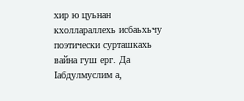хир ю цуьнан кхоллараллехь исбаьхьчу поэтически сурташкахь вайна гуш ерг. Да Iабдулмуслим а,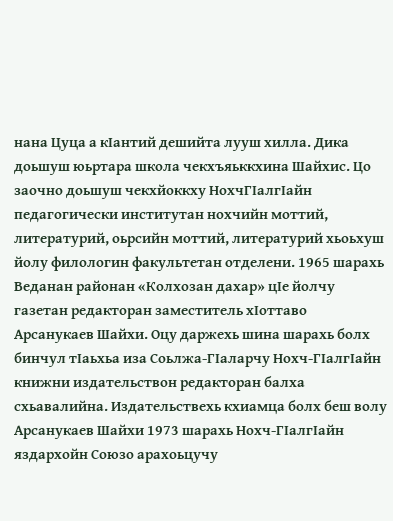нана Цуца а кIантий дешийта лууш хилла. Дика доьшуш юьртара школа чекхъяьккхина Шайхис. Цо заочно доьшуш чекхйоккху НохчГIалгIайн педагогически институтан нохчийн моттий, литературий, оьрсийн моттий, литературий хьоьхуш йолу филологин факультетан отделени. 1965 шарахь Веданан районан «Колхозан дахар» цIе йолчу газетан редакторан заместитель хIоттаво Арсанукаев Шайхи. Оцу даржехь шина шарахь болх бинчул тIаьхьа иза Соьлжа-ГIаларчу Нохч-ГIалгIайн книжни издательствон редакторан балха схьавалийна. Издательствехь кхиамца болх беш волу Арсанукаев Шайхи 1973 шарахь Нохч-ГIалгIайн яздархойн Союзо арахоьцучу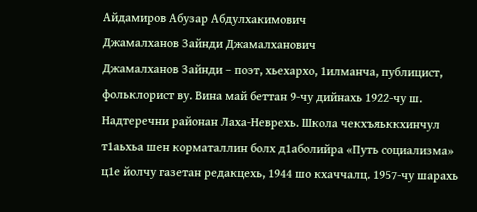Айдамиров Абузар Абдулхакимович
Джамалханов Зайнди Джамалханович
Джамалханов Зайнди – поэт, хьехархо, 1илманча, публицист, фольклорист ву. Вина май беттан 9-чу дийнахь 1922-чу ш. Надтеречни районан Лаха-Неврехь. Школа чекхъяьккхинчул т1аьхьа шен корматаллин болх д1аболийра «Путь социализма» ц1е йолчу газетан редакцехь, 1944 шо кхаччалц. 1957-чу шарахь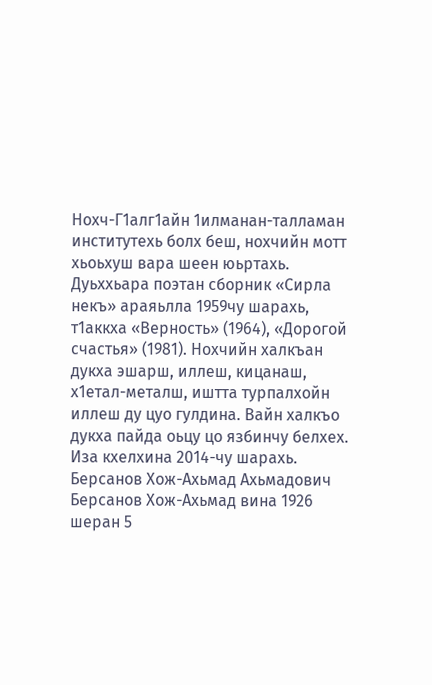Нохч-Г1алг1айн 1илманан-талламан институтехь болх беш, нохчийн мотт хьоьхуш вара шеен юьртахь. Дуьххьара поэтан сборник «Сирла некъ» араяьлла 1959чу шарахь, т1аккха «Верность» (1964), «Дорогой счастья» (1981). Нохчийн халкъан дукха эшарш, иллеш, кицанаш, х1етал-металш, иштта турпалхойн иллеш ду цуо гулдина. Вайн халкъо дукха пайда оьцу цо язбинчу белхех. Иза кхелхина 2014-чу шарахь.
Берсанов Хож-Ахьмад Ахьмадович
Берсанов Хож-Ахьмад вина 1926 шеран 5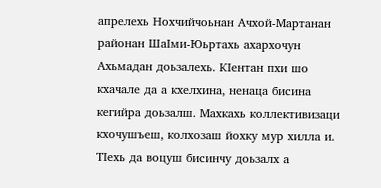апрелехь Нохчийчоьнан Ачхой-Мартанан районан ШаIми-Юьртахь ахархочун Ахьмадан доьзалехь. КIентан пхи шо кхачале да а кхелхина, ненаца бисина кегийра доьзалш. Махкахь коллективизаци кхочушъеш, колхозаш йохку мур хилла и. ТIехь да воцуш бисинчу доьзалх а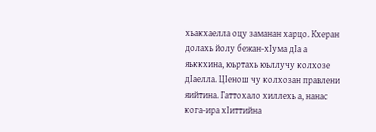хьакхаелла оцу заманан харцо. Кхеран долахь йолу бежан-хIума дIа а яьккхина, юьртахь юьллучу колхозе дIаелла. ЦIенош чу колхозан правлени яийтина. Гаттохало хиллехь а, нанас кога-ира хIиттийна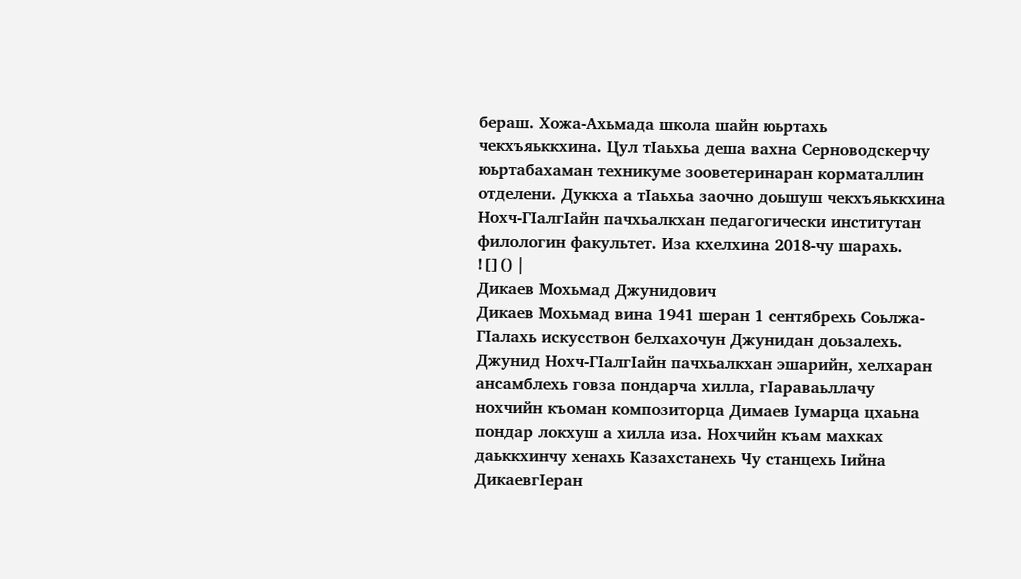бераш. Хожа-Ахьмада школа шайн юьртахь чекхъяьккхина. Цул тIаьхьа деша вахна Серноводскерчу юьртабахаман техникуме зооветеринаран корматаллин отделени. Дуккха а тIаьхьа заочно доьшуш чекхъяьккхина Нохч-ГIалгIайн пачхьалкхан педагогически институтан филологин факультет. Иза кхелхина 2018-чу шарахь.
![]() |
Дикаев Мохьмад Джунидович
Дикаев Мохьмад вина 1941 шеран 1 сентябрехь Соьлжа-ГIалахь искусствон белхахочун Джунидан доьзалехь. Джунид Нохч-ГIалгIайн пачхьалкхан эшарийн, хелхаран ансамблехь говза пондарча хилла, гIараваьллачу нохчийн къоман композиторца Димаев Iумарца цхаьна пондар локхуш а хилла иза. Нохчийн къам махках даьккхинчу хенахь Казахстанехь Чу станцехь Iийна ДикаевгIеран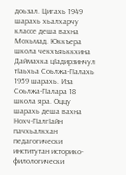доьзал. Цигахь 1949 шарахь хьалхарчу классе деша вахна Мохьмад. Юккъера школа чекхъяьккхина Даймахка цIадирзинчул тIаьхьа Соьлжа-ГIалахь 1959 шарахь. Иза Соьлжа-ГIалара 18 школа яра. Оццу шарахь деша вахна Нохч-ГIалгIайн пачхьалкхан педагогически институтан историко-филологически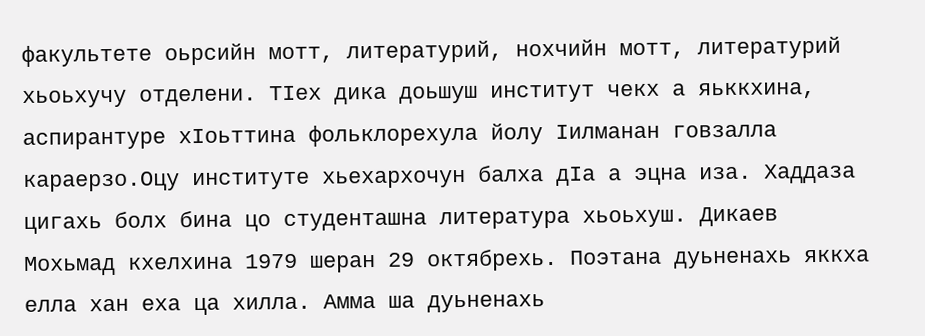факультете оьрсийн мотт, литературий, нохчийн мотт, литературий хьоьхучу отделени. ТIех дика доьшуш институт чекх а яьккхина, аспирантуре хIоьттина фольклорехула йолу Iилманан говзалла караерзо.Оцу институте хьехархочун балха дIа а эцна иза. Хаддаза цигахь болх бина цо студенташна литература хьоьхуш. Дикаев Мохьмад кхелхина 1979 шеран 29 октябрехь. Поэтана дуьненахь яккха елла хан еха ца хилла. Амма ша дуьненахь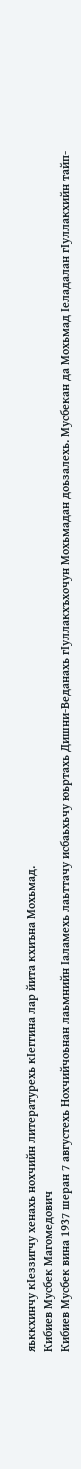яьккхинчу кIеззигчу хенахь нохчийн литературехь кIеггина лар йита кхиъна Мохьмад.
Кибиев Мусбек Магомедович
Кибиев Мусбек вина 1937 шеран 7 августехь Нохчийчоьнан лаьмнийн Iаламехь лаьттачу исбаьхьчу юьртахь Дишни-Веданахь гIуллакхъхочун Мохьмадан доьзалехь. Мусбекан да Мохьмад Iеладалан гIуллакхийн тайп-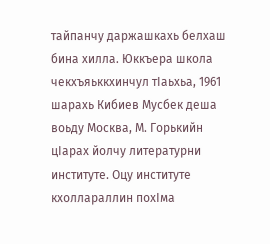тайпанчу даржашкахь белхаш бина хилла. Юккъера школа чекхъяьккхинчул тIаьхьа, 1961 шарахь Кибиев Мусбек деша воьду Москва, М. Горькийн цIарах йолчу литературни институте. Оцу институте кхоллараллин похIма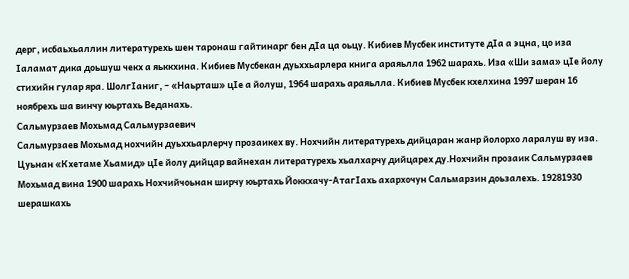дерг, исбаьхьаллин литературехь шен таронаш гайтинарг бен дIа ца оьцу. Кибиев Мусбек институте дIа а эцна, цо иза Iаламат дика доьшуш чекх а яьккхина. Кибиев Мусбекан дуьххьарлера книга араяьлла 1962 шарахь. Иза «Ши зама» цIе йолу стихийн гулар яра. ШолгIаниг, – «Наьрташ» цIе а йолуш, 1964 шарахь араяьлла. Кибиев Мусбек кхелхина 1997 шеран 16 ноябрехь ша винчу юьртахь Веданахь.
Сальмурзаев Мохьмад Сальмурзаевич
Сальмурзаев Мохьмад нохчийн дуьххьарлерчу прозаикех ву. Нохчийн литературехь дийцаран жанр йолорхо ларалуш ву иза. Цуьнан «Кхетаме Хьамид» цIе йолу дийцар вайнехан литературехь хьалхарчу дийцарех ду.Нохчийн прозаик Сальмурзаев Мохьмад вина 1900 шарахь Нохчийчоьнан ширчу юьртахь Йоккхачу-АтагIахь ахархочун Сальмарзин доьзалехь. 19281930 шерашкахь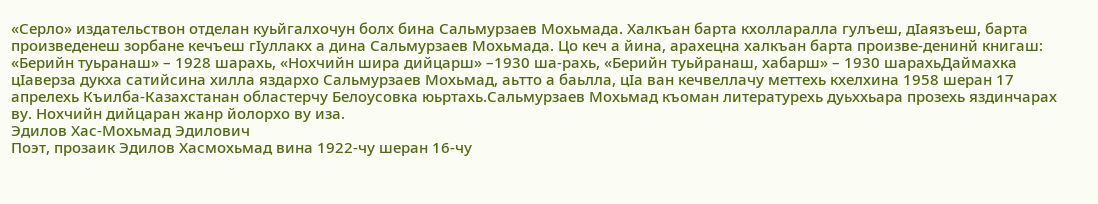«Серло» издательствон отделан куьйгалхочун болх бина Сальмурзаев Мохьмада. Халкъан барта кхолларалла гулъеш, дIаязъеш, барта произведенеш зорбане кечъеш гIуллакх а дина Сальмурзаев Мохьмада. Цо кеч а йина, арахецна халкъан барта произве-денинй книгаш: «Берийн туьранаш» – 1928 шарахь, «Нохчийн шира дийцарш» –1930 ша-рахь, «Берийн туьйранаш, хабарш» – 1930 шарахьДаймахка цIаверза дукха сатийсина хилла яздархо Сальмурзаев Мохьмад, аьтто а баьлла, цIа ван кечвеллачу меттехь кхелхина 1958 шеран 17 апрелехь Къилба-Казахстанан областерчу Белоусовка юьртахь.Сальмурзаев Мохьмад къоман литературехь дуьххьара прозехь яздинчарах ву. Нохчийн дийцаран жанр йолорхо ву иза.
Эдилов Хас-Мохьмад Эдилович
Поэт, прозаик Эдилов Хасмохьмад вина 1922-чу шеран 16-чу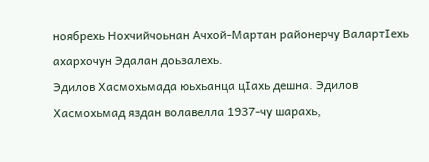ноябрехь Нохчийчоьнан Ачхой-Мартан районерчу ВалартIехь ахархочун Эдалан доьзалехь.
Эдилов Хасмохьмада юьхьанца цIахь дешна. Эдилов Хасмохьмад яздан волавелла 1937-чу шарахь,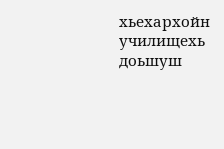хьехархойн училищехь доьшуш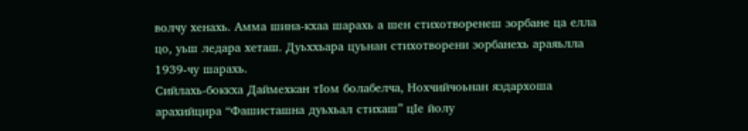волчу хенахь. Амма шина-кхаа шарахь а шен стихотворенеш зорбане ца елла цо, уьш ледара хеташ. Дуьххьара цуьнан стихотворени зорбанехь араяьлла 1939-чу шарахь.
Сийлахь-боккха Даймехкан тIом болабелча, Нохчийчоьнан яздархоша арахийцира “Фашисташна дуьхьал стихаш” цIе йолу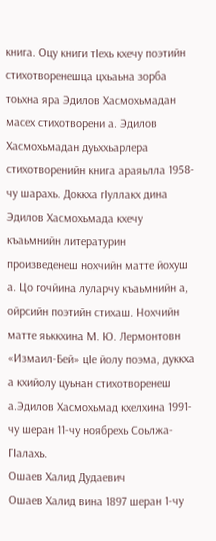книга. Оцу книги тIехь кхечу поэтийн стихотворенешца цхьаьна зорба тоьхна яра Эдилов Хасмохьмадан масех стихотворени а. Эдилов Хасмохьмадан дуьххьарлера стихотворенийн книга араяьлла 1958-чу шарахь. Доккха гIуллакх дина Эдилов Хасмохьмада кхечу къаьмнийн литературин произведенеш нохчийн матте йохуш а. Цо гочйина луларчу къаьмнийн а, ойрсийн поэтийн стихаш. Нохчийн матте яьккхина М. Ю. Лермонтовн «Измаил-Бей» цIе йолу поэма, дуккха а кхийолу цуьнан стихотворенеш а.Эдилов Хасмохьмад кхелхина 1991-чу шеран 11-чу ноябрехь Соьлжа-ГIалахь.
Ошаев Халид Дудаевич
Ошаев Халид вина 1897 шеран 1-чу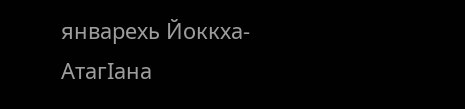январехь Йоккха-АтагIана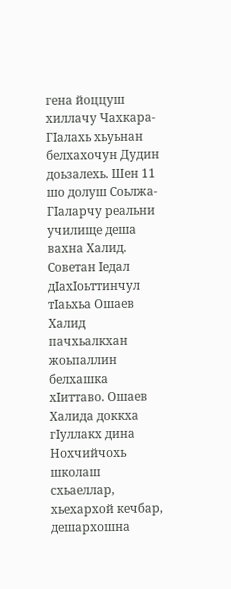гена йоццуш хиллачу Чахкара-ГIалахь хьуьнан белхахочун Дудин доьзалехь. Шен 11 шо долуш Соьлжа-ГIаларчу реальни училище деша вахна Халид. Советан Iедал дIахIоьттинчул тIаьхьа Ошаев Халид пачхьалкхан жоьпаллин белхашка хIиттаво. Ошаев Халида доккха гIуллакх дина Нохчийчохь школаш схьаеллар, хьехархой кечбар, дешархошна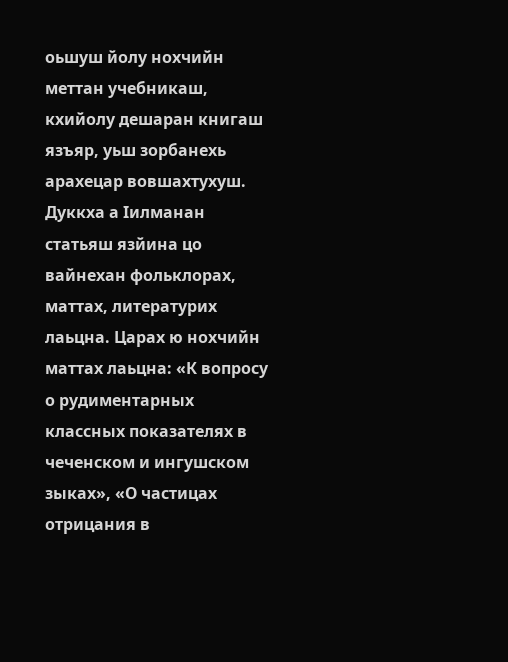оьшуш йолу нохчийн меттан учебникаш, кхийолу дешаран книгаш язъяр, уьш зорбанехь арахецар вовшахтухуш. Дуккха а Iилманан статьяш язйина цо вайнехан фольклорах, маттах, литературих лаьцна. Царах ю нохчийн маттах лаьцна: «К вопросу о рудиментарных классных показателях в чеченском и ингушском зыках», «О частицах отрицания в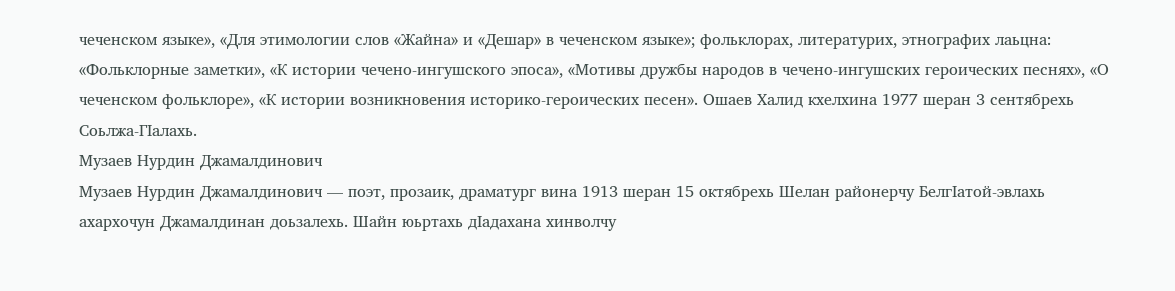чеченском языке», «Для этимологии слов «Жайна» и «Дешар» в чеченском языке»; фольклорах, литературих, этнографих лаьцна: «Фольклорные заметки», «К истории чечено-ингушского эпоса», «Мотивы дружбы народов в чечено-ингушских героических песнях», «О чеченском фольклоре», «К истории возникновения историко-героических песен». Ошаев Халид кхелхина 1977 шеран 3 сентябрехь Соьлжа-ГIалахь.
Музаев Нурдин Джамалдинович
Музаев Нурдин Джамалдинович — поэт, прозаик, драматург вина 1913 шеран 15 октябрехь Шелан районерчу БелгIатой-эвлахь ахархочун Джамалдинан доьзалехь. Шайн юьртахь дIадахана хинволчу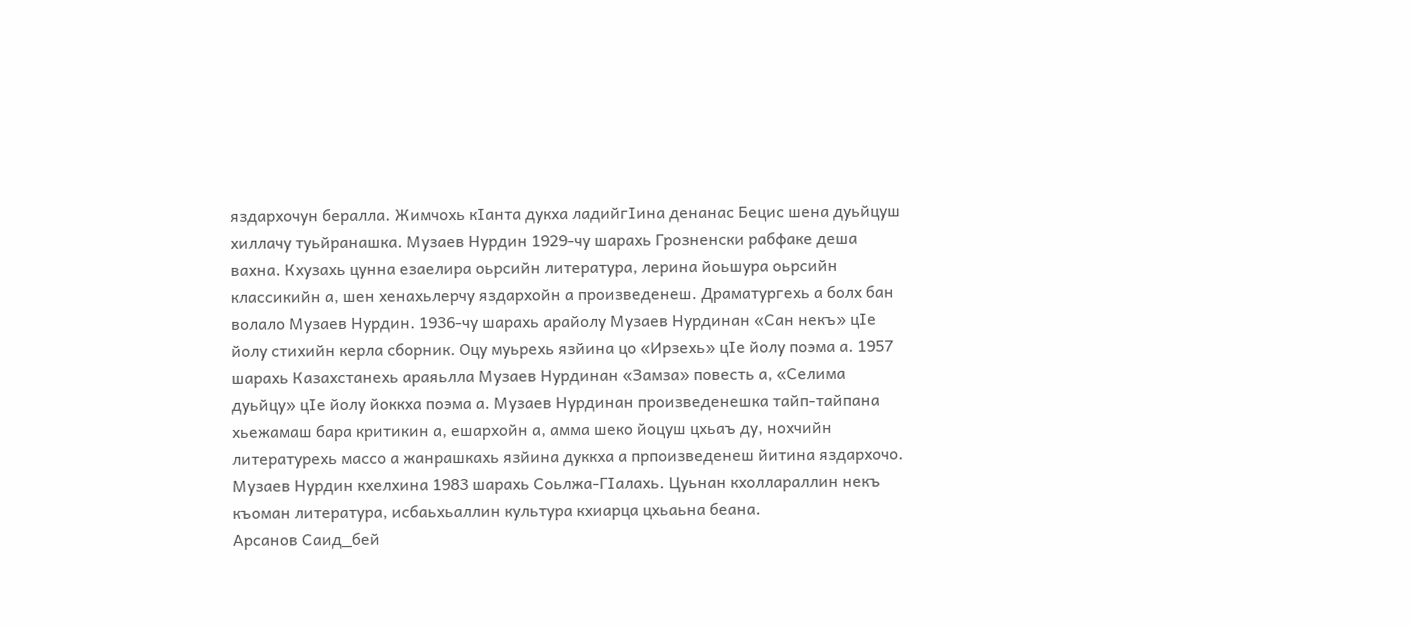яздархочун бералла. Жимчохь кIанта дукха ладийгIина денанас Бецис шена дуьйцуш хиллачу туьйранашка. Музаев Нурдин 1929-чу шарахь Грозненски рабфаке деша вахна. Кхузахь цунна езаелира оьрсийн литература, лерина йоьшура оьрсийн классикийн а, шен хенахьлерчу яздархойн а произведенеш. Драматургехь а болх бан волало Музаев Нурдин. 1936-чу шарахь арайолу Музаев Нурдинан «Сан некъ» цIе йолу стихийн керла сборник. Оцу муьрехь язйина цо «Ирзехь» цIе йолу поэма а. 1957 шарахь Казахстанехь араяьлла Музаев Нурдинан «Замза» повесть а, «Селима дуьйцу» цIе йолу йоккха поэма а. Музаев Нурдинан произведенешка тайп-тайпана хьежамаш бара критикин а, ешархойн а, амма шеко йоцуш цхьаъ ду, нохчийн литературехь массо а жанрашкахь язйина дуккха а прпоизведенеш йитина яздархочо. Музаев Нурдин кхелхина 1983 шарахь Соьлжа-ГIалахь. Цуьнан кхоллараллин некъ къоман литература, исбаьхьаллин культура кхиарца цхьаьна беана.
Арсанов Саид_бей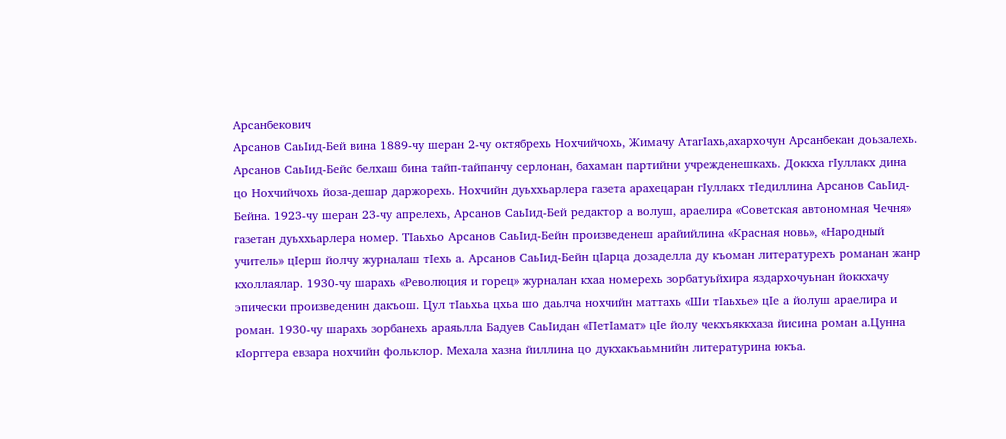Арсанбекович
Арсанов СаьIид-Бей вина 1889-чу шеран 2-чу октябрехь Нохчийчохь, Жимачу АтагIахь,ахархочун Арсанбекан доьзалехь. Арсанов СаьIид-Бейс белхаш бина тайп-тайпанчу серлонан, бахаман партийни учрежденешкахь. Доккха гIуллакх дина цо Нохчийчохь йоза-дешар даржорехь. Нохчийн дуьххьарлера газета арахецаран гIуллакх тIедиллина Арсанов СаьIид-Бейна. 1923-чу шеран 23-чу апрелехь, Арсанов СаьIид-Бей редактор а волуш, араелира «Советская автономная Чечня» газетан дуьххьарлера номер. ТIаьхьо Арсанов СаьIид-Бейн произведенеш арайийлина «Красная новь», «Народный учитель» цIерш йолчу журналаш тIехь а. Арсанов СаьIид-Бейн цIарца дозаделла ду къоман литературехъ романан жанр кхоллаялар. 1930-чу шарахь «Революция и горец» журналан кхаа номерехь зорбатуьйхира яздархочуьнан йоккхачу эпически произведенин дакъош. Цул тIаьхьа цхьа шо даьлча нохчийн маттахь «Ши тIаьхье» цIе а йолуш араелира и роман. 1930-чу шарахь зорбанехь араяьлла Бадуев СаьIидан «ПетIамат» цIе йолу чекхъяккхаза йисина роман а.Цунна кIорггера евзара нохчийн фольклор. Мехала хазна йиллина цо дукхакъаьмнийн литературина юкъа.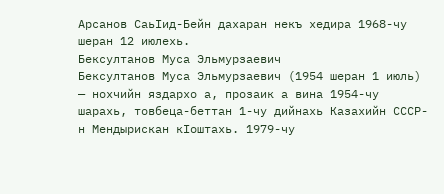Арсанов СаьIид-Бейн дахаран некъ хедира 1968-чу шеран 12 июлехь.
Бексултанов Муса Эльмурзаевич
Бексултанов Муса Эльмурзаевич (1954 шеран 1 июль) — нохчийн яздархо а, прозаик а вина 1954-чу шарахь, товбеца-беттан 1-чу дийнахь Казахийн СССР-н Мендырискан кIоштахь. 1979-чу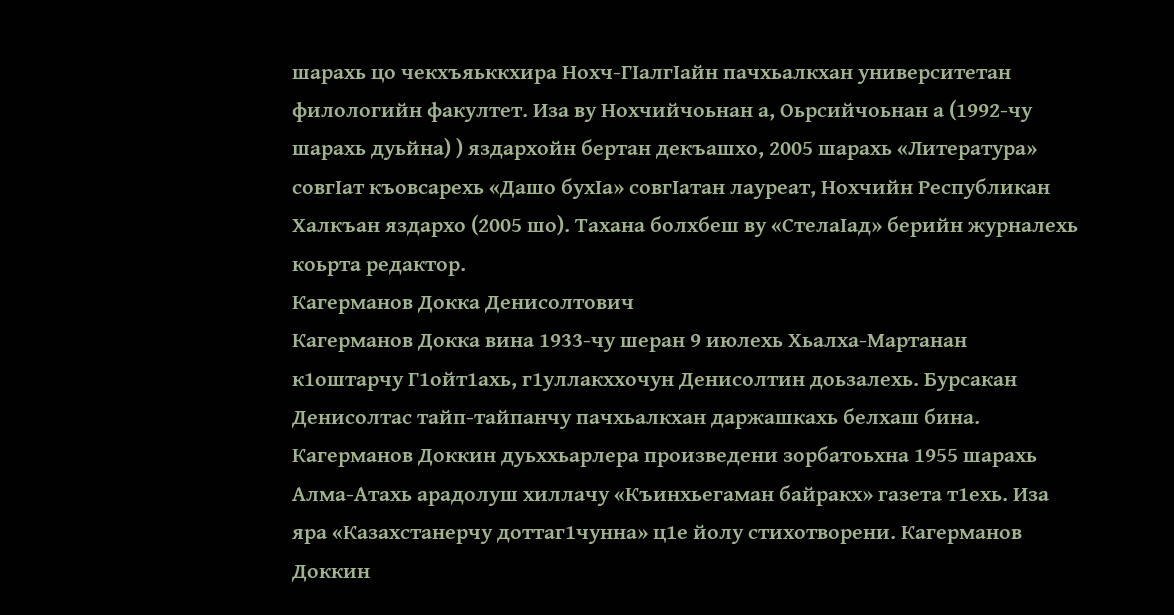шарахь цо чекхъяьккхира Нохч-ГIалгIайн пачхьалкхан университетан филологийн факултет. Иза ву Нохчийчоьнан а, Оьрсийчоьнан а (1992-чу шарахь дуьйна) ) яздархойн бертан декъашхо, 2005 шарахь «Литература» совгIат къовсарехь «Дашо бухӀа» совгӀатан лауреат, Нохчийн Республикан Халкъан яздархо (2005 шо). Тахана болхбеш ву «СтелаIад» берийн журналехь коьрта редактор.
Кагерманов Докка Денисолтович
Кагерманов Докка вина 1933-чу шеран 9 июлехь Хьалха-Мартанан к1оштарчу Г1ойт1ахь, г1уллакххочун Денисолтин доьзалехь. Бурсакан Денисолтас тайп-тайпанчу пачхьалкхан даржашкахь белхаш бина. Кагерманов Доккин дуьххьарлера произведени зорбатоьхна 1955 шарахь Алма-Атахь арадолуш хиллачу «Къинхьегаман байракх» газета т1ехь. Иза яра «Казахстанерчу доттаг1чунна» ц1е йолу стихотворени. Кагерманов Доккин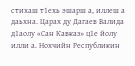стихаш т1ехь эшарш а, иллеш а даьхна. Царах ду Дагаев Валида д1аолу «Сан Кавказ» ц1е йолу илли а. Нохчийн Республикин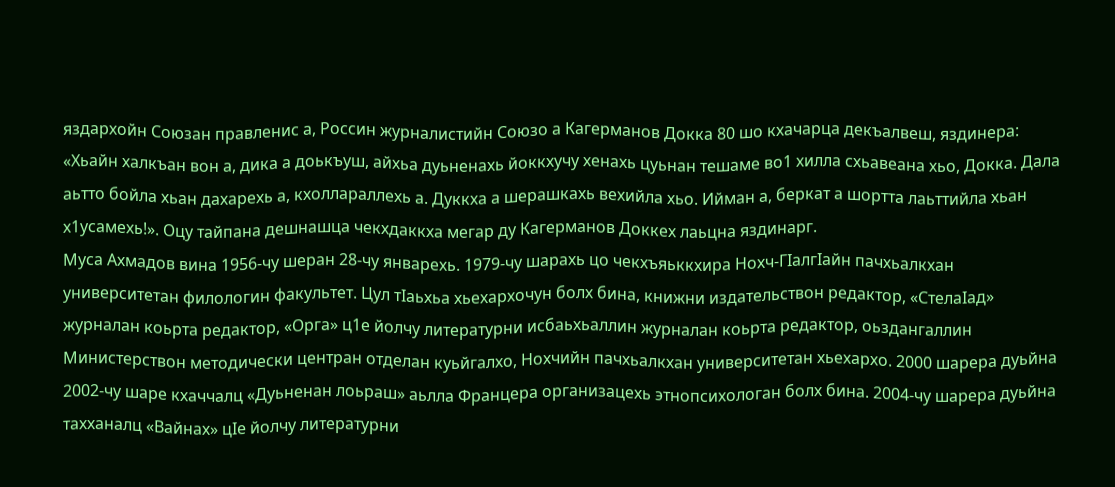яздархойн Союзан правленис а, Россин журналистийн Союзо а Кагерманов Докка 80 шо кхачарца декъалвеш, яздинера: «Хьайн халкъан вон а, дика а доькъуш, айхьа дуьненахь йоккхучу хенахь цуьнан тешаме во1 хилла схьавеана хьо, Докка. Дала аьтто бойла хьан дахарехь а, кхоллараллехь а. Дуккха а шерашкахь вехийла хьо. Ийман а, беркат а шортта лаьттийла хьан х1усамехь!». Оцу тайпана дешнашца чекхдаккха мегар ду Кагерманов Доккех лаьцна яздинарг.
Муса Ахмадов вина 1956-чу шеран 28-чу январехь. 1979-чу шарахь цо чекхъяьккхира Нохч-ГӀалгӀайн пачхьалкхан университетан филологин факультет. Цул тIаьхьа хьехархочун болх бина, книжни издательствон редактор, «СтелаӀад» журналан коьрта редактор, «Орга» ц1е йолчу литературни исбаьхьаллин журналан коьрта редактор, оьздангаллин Министерствон методически центран отделан куьйгалхо, Нохчийн пачхьалкхан университетан хьехархо. 2000 шарера дуьйна 2002-чу шаре кхаччалц «Дуьненан лоьраш» аьлла Францера организацехь этнопсихологан болх бина. 2004-чу шарера дуьйна тахханалц «Вайнах» цIe йолчу литературни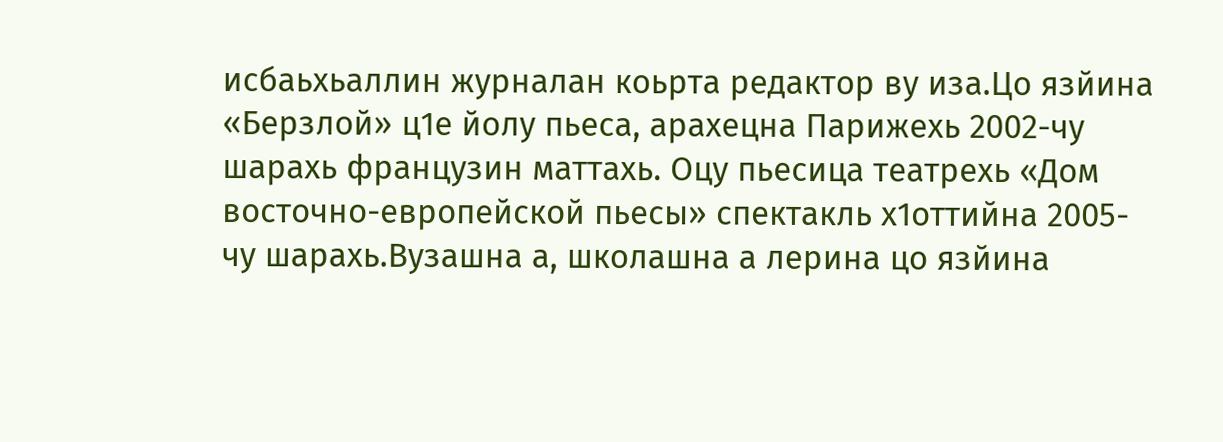исбаьхьаллин журналан коьрта редактор ву иза.Цо язйина «Берзлой» ц1е йолу пьеса, арахецна Парижехь 2002-чу шарахь французин маттахь. Оцу пьесица театрехь «Дом восточно-европейской пьесы» спектакль х1оттийна 2005-чу шарахь.Вузашна а, школашна а лерина цо язйина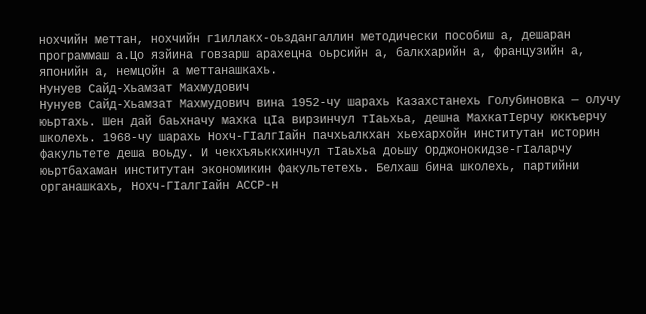нохчийн меттан, нохчийн г1иллакх-оьздангаллин методически пособиш а, дешаран программаш а.Цо язйина говзарш арахецна оьрсийн а, балкхарийн а, французийн а, японийн а, немцойн а меттанашкахь.
Нунуев Сайд-Хьамзат Махмудович
Нунуев Сайд-Хьамзат Махмудович вина 1952-чу шарахь Казахстанехь Голубиновка — олучу юьртахь. Шен дай баьхначу махка цӀа вирзинчул тӀаьхьа, дешна МахкатӀерчу юккъерчу школехь. 1968-чу шарахь Нохч-ГӀалгӀайн пачхьалкхан хьехархойн институтан историн факультете деша воьду. И чекхъяьккхинчул тӀаьхьа доьшу Орджонокидзе-гӀаларчу юьртбахаман институтан экономикин факультетехь. Белхаш бина школехь, партийни органашкахь, Нохч-ГӀалгӀайн АССР-н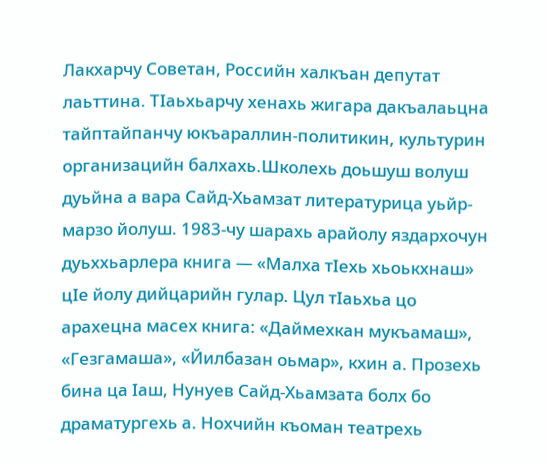Лакхарчу Советан, Российн халкъан депутат лаьттина. ТӀаьхьарчу хенахь жигара дакъалаьцна тайптайпанчу юкъараллин-политикин, культурин организацийн балхахь.Школехь доьшуш волуш дуьйна а вара Сайд-Хьамзат литературица уьйр-марзо йолуш. 1983-чу шарахь арайолу яздархочун дуьххьарлера книга — «Малха тӀехь хьоькхнаш» цӀе йолу дийцарийн гулар. Цул тӀаьхьа цо арахецна масех книга: «Даймехкан мукъамаш», «Гезгамаша», «Йилбазан оьмар», кхин а. Прозехь бина ца Ӏаш, Нунуев Сайд-Хьамзата болх бо драматургехь а. Нохчийн къоман театрехь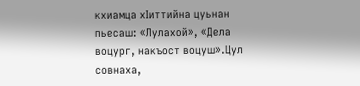кхиамца хӀиттийна цуьнан пьесаш: «Лулахой», «Дела воцург, накъост воцуш».Цул совнаха,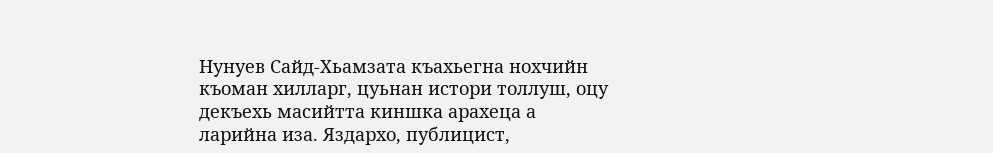Нунуев Сайд-Хьамзата къахьегна нохчийн къоман хилларг, цуьнан истори толлуш, оцу декъехь масийтта киншка арахеца а ларийна иза. Яздархо, публицист,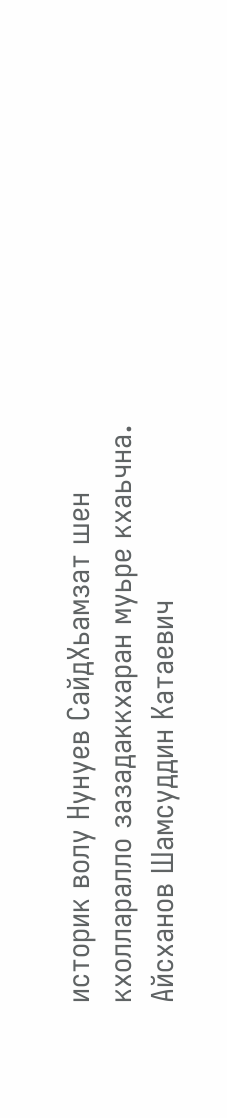историк волу Нунуев СайдХьамзат шен кхолларалло зазадаккхаран муьре кхаьчна.
Айсханов Шамсуддин Катаевич